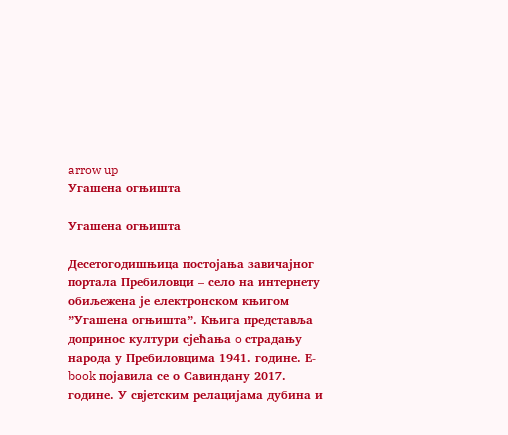arrow up
Угашена огњишта

Угашена огњишта

Десетогодишњицa постојања завичајног портала Пребиловци – село на интернету обиљeжена је електронском књигом ”Угашена огњишта”. Књига представља допринос култури сјећања o страдању народа у Пребиловцима 1941. године. Е-book појавила се о Савиндану 2017. године. У свјетским релацијама дубинa и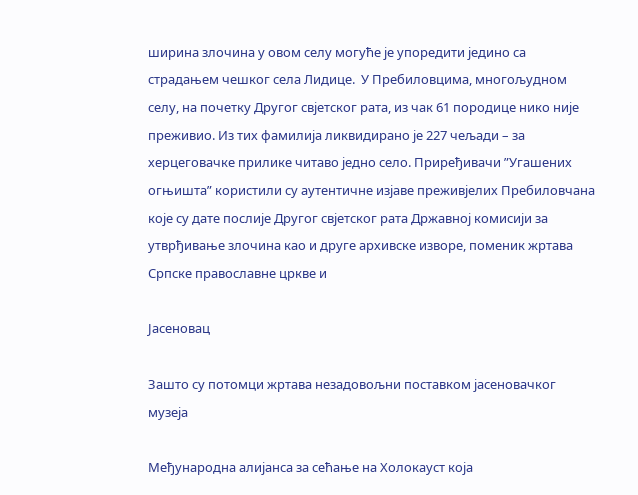ширинa злочина у овом селу могуће је упоредити једино са страдањем чешког села Лидице.  У Пребиловцима, многољудном селу, на почетку Другог свјетског рата, из чак 61 породицe нико није преживио. Из тих фамилија ликвидирано је 227 чељади – за херцеговачке прилике читаво једно село. Приређивачи ”Угашених огњишта” користили су аутентичне изјаве преживјелих Пребиловчана које су дате послије Другог свјетског рата Државној комисији за утврђивање злочина као и друге архивске изворе, поменик жртава Српске православне цркве и

Јасеновац

Зашто су потомци жртава незадовољни поставком јасеновачког музеја

Међународна алијанса за сећање на Холокауст која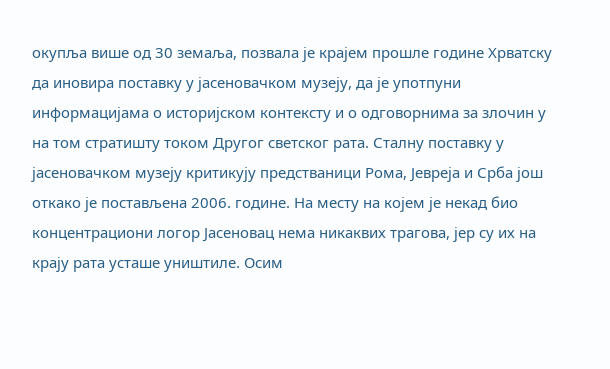окупља више од 30 земаља, позвала је крајем прошле године Хрватску да иновира поставку у јасеновачком музеју, да је употпуни информацијама о историјском контексту и о одговорнима за злочин у на том стратишту током Другог светског рата. Сталну поставку у јасеновачком музеју критикују предстваници Рома, Јевреја и Срба још откако је постављена 2006. године. На месту на којем је некад био концентрациони логор Јасеновац нема никаквих трагова, јер су их на крају рата усташе уништиле. Осим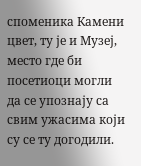споменика Камени цвет, ту је и Музеј, место где би посетиоци могли да се упознају са свим ужасима који су се ту догодили.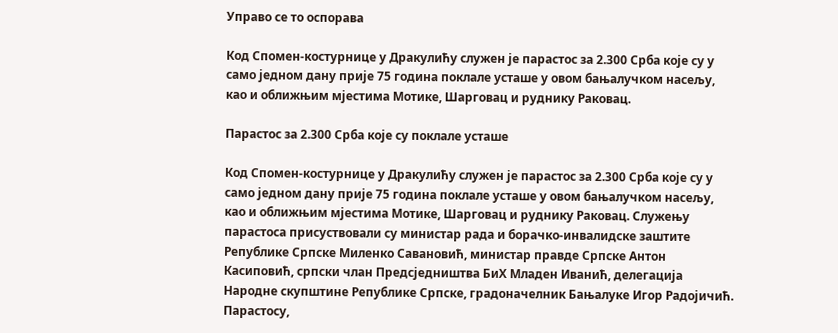Управо се то оспорава

Код Спомен-костурнице у Дракулићу служен је парастос за 2.300 Срба које су у само једном дану прије 75 година поклале усташе у овом бањалучком насељу, као и оближњим мјестима Мотике, Шарговац и руднику Раковац.

Парастос за 2.300 Срба које су поклале усташе

Код Спомен-костурнице у Дракулићу служен је парастос за 2.300 Срба које су у само једном дану прије 75 година поклале усташе у овом бањалучком насељу, као и оближњим мјестима Мотике, Шарговац и руднику Раковац. Служењу парастоса присуствовали су министар рада и борачко-инвалидске заштите Републике Српске Миленко Савановић, министар правде Српске Антон Касиповић, српски члан Предсједништва БиХ Младен Иванић, делегација Народне скупштине Републике Српске, градоначелник Бањалуке Игор Радојичић. Парастосу,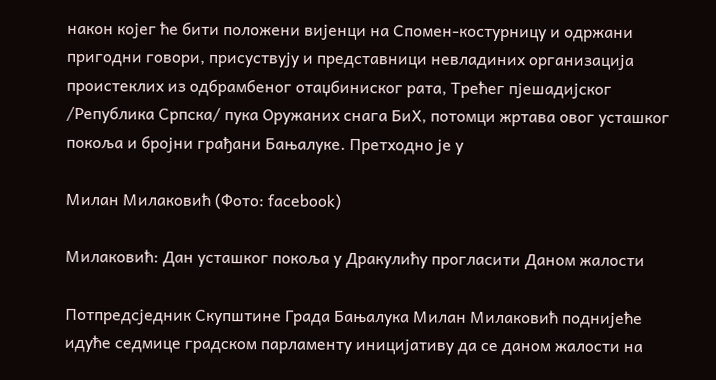након којег ће бити положени вијенци на Спомен-костурницу и одржани пригодни говори, присуствују и представници невладиних организација проистеклих из одбрамбеног отаџбиниског рата, Трећег пјешадијског /Република Српска/ пука Оружаних снага БиХ, потомци жртава овог усташког покоља и бројни грађани Бањалуке. Претходно је у

Милан Милаковић (Фото: facebook)

Милаковић: Дан усташког покоља у Дракулићу прогласити Даном жалости

Потпредсједник Скупштине Града Бањалука Милан Милаковић поднијеће идуће седмице градском парламенту иницијативу да се даном жалости на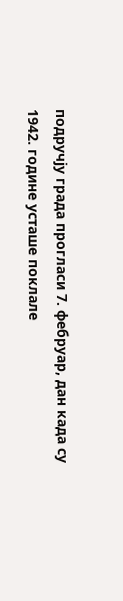подручју града прогласи 7. фебруар, дан када су 1942. године усташе поклале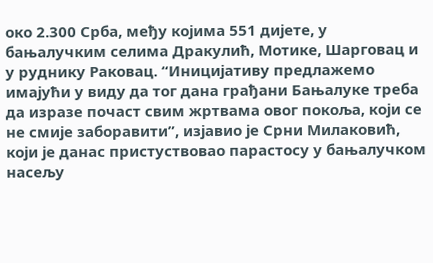око 2.300 Срба, међу којима 551 дијете, у бањалучким селима Дракулић, Мотике, Шарговац и у руднику Раковац. “Иницијативу предлажемо имајући у виду да тог дана грађани Бањалуке треба да изразе почаст свим жртвама овог покоља, који се не смије заборавити”, изјавио је Срни Милаковић, који је данас пристуствовао парастосу у бањалучком насељу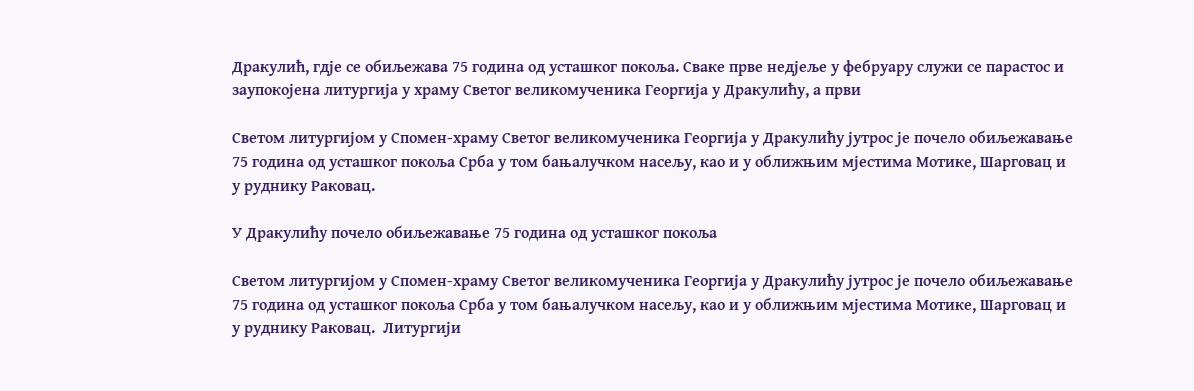Дракулић, гдје се обиљежава 75 година од усташког покоља. Сваке прве недјеље у фебруару служи се парастос и заупокојена литургија у храму Светог великомученика Георгија у Дракулићу, а први

Светом литургијом у Спомен-храму Светог великомученика Георгија у Дракулићу јутрос је почело обиљежавање 75 година од усташког покоља Срба у том бањалучком насељу, као и у оближњим мјестима Мотике, Шарговац и у руднику Раковац.

У Дракулићу почело обиљежавање 75 година од усташког покоља

Светом литургијом у Спомен-храму Светог великомученика Георгија у Дракулићу јутрос је почело обиљежавање 75 година од усташког покоља Срба у том бањалучком насељу, као и у оближњим мјестима Мотике, Шарговац и у руднику Раковац.  Литургији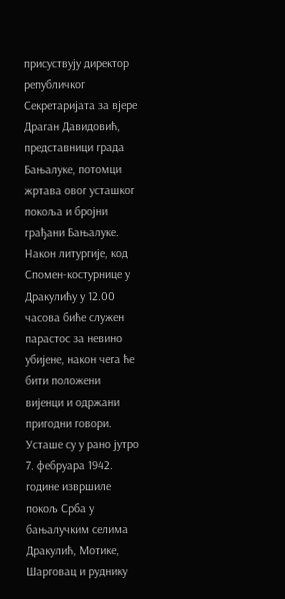присуствују директор републичког Секретаријата за вјере Драган Давидовић, представници града Бањалуке, потомци жртава овог усташког покоља и бројни грађани Бањалуке. Након литургије, код Спомен-костурнице у Дракулићу у 12.00 часова биће служен парастос за невино убијене, након чега ће бити положени вијенци и одржани пригодни говори. Усташе су у рано јутро 7. фебруара 1942. године извршиле покољ Срба у бањалучким селима Дракулић, Мотике, Шарговац и руднику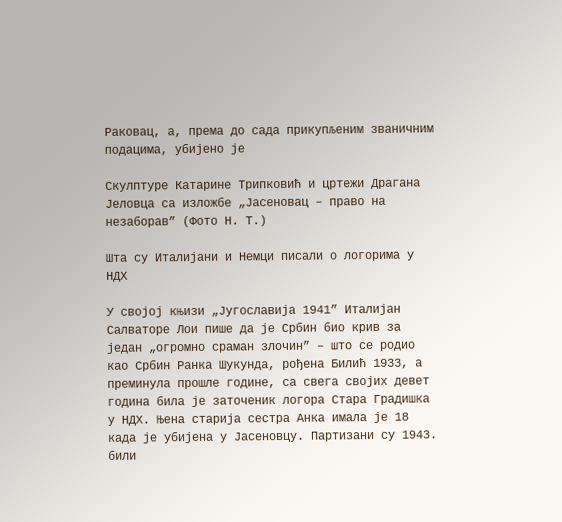Раковац, а, према до сада прикупљеним званичним подацима, убијено је

Скулптуре Катарине Трипковић и цртежи Драгана Јеловца са изложбе „Јасеновац – право на незаборав” (Фото Н. Т.)

Шта су Италијани и Немци писали о логорима у НДХ

У својој књизи „Југославија 1941” Италијан Салваторе Лои пише да је Србин био крив за један „огромно сраман злочин” – што се родио као Србин Ранка Шукунда, рођена Билић 1933, а преминула прошле године, са свега својих девет година била је заточеник логора Стара Градишка у НДХ. Њена старија сестра Анка имала је 18 када је убијена у Јасеновцу. Партизани су 1943. били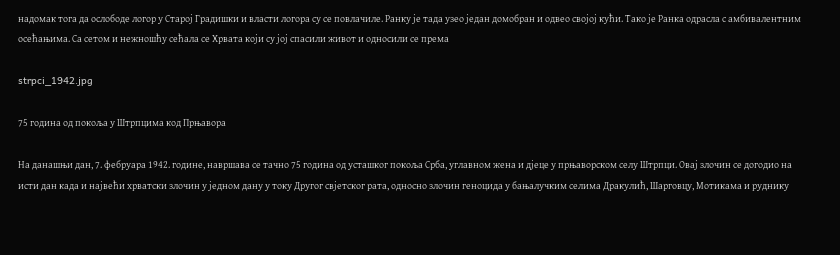надомак тога да ослободе логор у Старој Градишки и власти логора су се повлачиле. Ранку је тада узео један домобран и одвео својој кући. Тако је Ранка одрасла с амбивалентним осећањима. Са сетом и нежношћу сећала се Хрвата који су јој спасили живот и односили се према

strpci_1942.jpg

75 година од покоља у Штрпцима код Прњавора

На данашњи дан, 7. фебруара 1942. године, навршава се тачно 75 година од усташког покоља Срба, углавном жена и дjеце у прњаворском селу Штрпци. Оваj злочин се догодио на исти дан када и наjвећи хрватски злочин у jедном дану у току Другог свjетског рата, односно злочин геноцида у бањалучким селима Дракулић, Шарговцу, Мотикама и руднику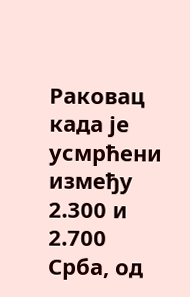Раковац када jе усмрћени између 2.300 и 2.700 Срба, од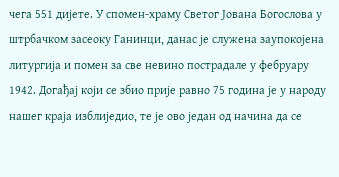чега 551 диjете. У спомен-храму Светог Јована Богослова у штрбачком засеоку Ганинци, данас jе служена заупокоjена литургиjа и помен за све невино пострадале у фебруару 1942. Догађаj коjи се збио приjе равно 75 година jе у народу нашег краjа изблиjедио, те jе ово jедан од начина да се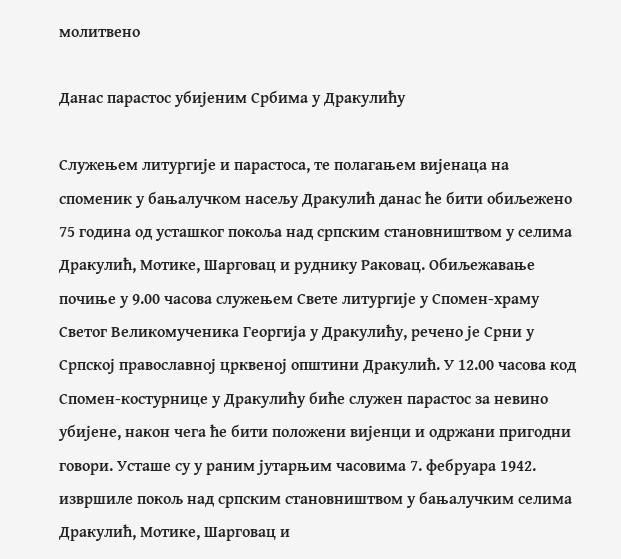молитвено

Данас парастос убијеним Србима у Дракулићу

Служењем литургије и парастоса, те полагањем вијенаца на споменик у бањалучком насељу Дракулић данас ће бити обиљежено 75 година од усташког покоља над српским становништвом у селима Дракулић, Мотике, Шарговац и руднику Раковац. Обиљежавање почиње у 9.00 часова служењем Свете литургије у Спомен-храму Светог Великомученика Георгија у Дракулићу, речено је Срни у Српској православној црквеној општини Дракулић. У 12.00 часова код Спомен-костурнице у Дракулићу биће служен парастос за невино убијене, након чега ће бити положени вијенци и одржани пригодни говори. Усташе су у раним јутарњим часовима 7. фебруара 1942. извршиле покољ над српским становништвом у бањалучким селима Дракулић, Мотике, Шарговац и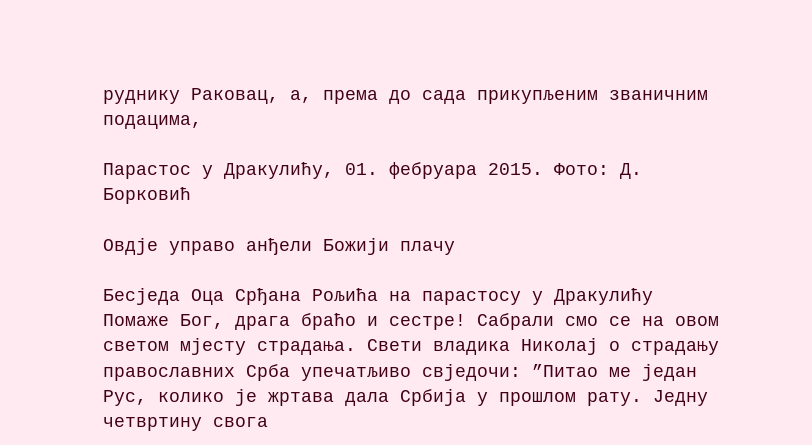руднику Раковац, а, према до сада прикупљеним званичним подацима,

Парастос у Дракулићу, 01. фебруара 2015. Фото: Д. Борковић

Овдје управо анђели Божији плачу

Бесjеда Оца Срђана Рољића на парастосу у Дракулићу Помаже Бог, драга браћо и сестре! Сабрали смо се на овом светом мjесту страдања. Свети владика Николаj о страдању православних Срба упечатљиво свjедочи: ”Питао ме jедан Рус, колико jе жртава дала Србиjа у прошлом рату. Једну четвртину свога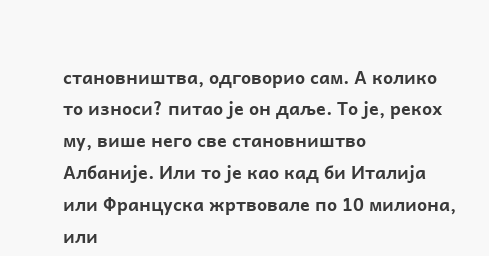становништва, одговорио сам. А колико то износи? питао jе он даље. То jе, рекох му, више него све становништво Албаниjе. Или то jе као кад би Италиjа или Француска жртвовале по 10 милиона, или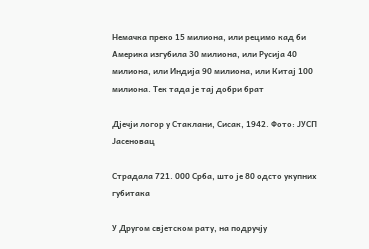Немачка преко 15 милиона, или рецимо кад би Америка изгубила 30 милиона, или Русиjа 40 милиона, или Индиjа 90 милиона, или Китаj 100 милиона. Тек тада jе таj добри брат

Дјечји логор у Стаклани, Сисак, 1942. Фото: ЈУСП Јасеновац

Страдала 721. 000 Срба, што је 80 одсто укупних губитака

У Другом свjетском рату, на подручjу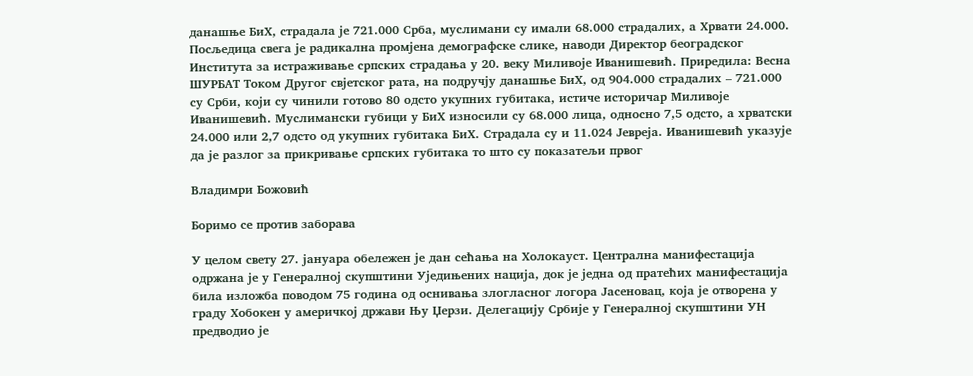данашње БиХ, страдала jе 721.000 Срба, муслимани су имали 68.000 страдалих, а Хрвати 24.000. Посљедица свега jе радикална промjена демографске слике, наводи Директор београдског Института за истраживање српских страдања у 20. веку Миливоjе Иванишевић. Приредила: Весна ШУРБАТ Током Другог свjетског рата, на подручjу данашње БиХ, од 904.000 страдалих – 721.000 су Срби, коjи су чинили готово 80 одсто укупних губитака, истиче историчар Миливоjе Иванишевић. Муслимански губици у БиХ износили су 68.000 лица, односно 7,5 одсто, а хрватски 24.000 или 2,7 одсто од укупних губитака БиХ. Страдала су и 11.024 Јевреjа. Иванишевић указуjе да jе разлог за прикривање српских губитака то што су показатељи првог

Владимри Божовић

Боримо се против заборава

У целом свету 27. јануара обележен је дан сећања на Холокауст. Централна манифестација одржана је у Генералној скупштини Уједињених нација, док је једна од пратећих манифестација била изложба поводом 75 година од оснивања злогласног логора Јасеновац, која је отворена у граду Хобокен у америчкој држави Њу Џерзи. Делегацију Србије у Генералној скупштини УН предводио је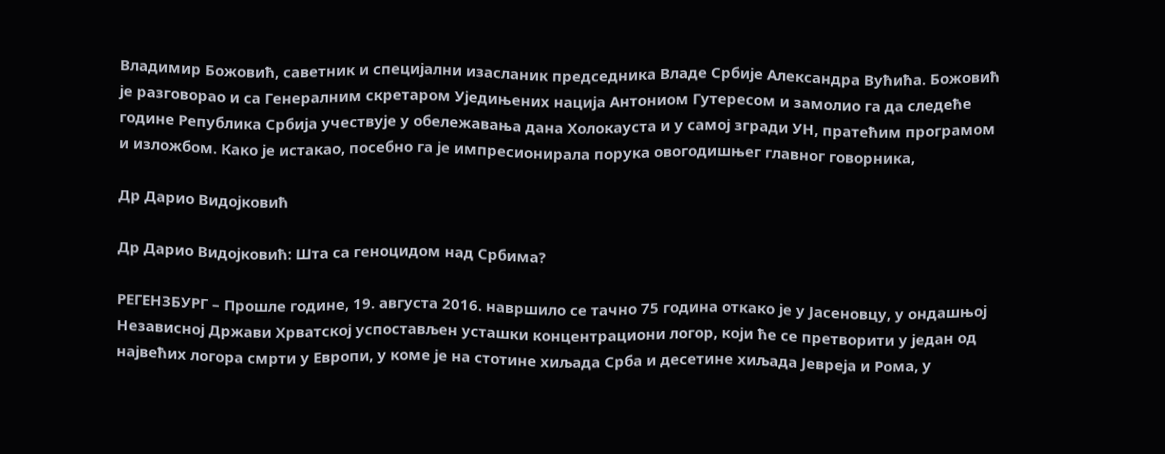Владимир Божовић, саветник и специјални изасланик председника Владе Србије Александра Вућића. Божовић је разговорао и са Генералним скретаром Уједињених нација Антониом Гутересом и замолио га да следеће године Република Србија учествује у обележавања дана Холокауста и у самој згради УН, пратећим програмом и изложбом. Како је истакао, посебно га је импресионирала порука овогодишњег главног говорника,

Др Дарио Видојковић

Др Дарио Видојковић: Шта са геноцидом над Србима?

РЕГЕНЗБУРГ – Прошле године, 19. августа 2016. навршило се тачно 75 година откако је у Јасеновцу, у ондашњој Независној Држави Хрватској успостављен усташки концентрациони логор, који ће се претворити у један од највећих логора смрти у Европи, у коме је на стотине хиљада Срба и десетине хиљада Јевреја и Рома, у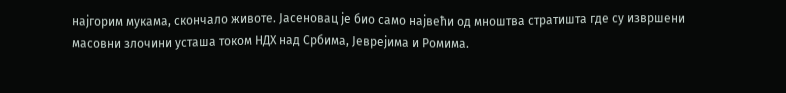најгорим мукама, скончало животе. Јасеновац је био само највећи од мноштва стратишта где су извршени масовни злочини усташа током НДХ над Србима, Јеврејима и Ромима.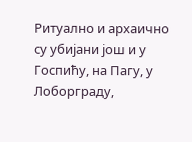Ритуално и архаично су убијани још и у Госпићу, на Пагу, у Лоборграду,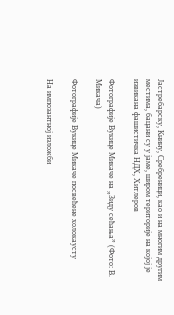Јастребарску, Книну, Сребреници, као и на многим другим местима, бацани су у јаме, широм територије на којој је извикана фашистичка НДХ, Хитлеров

Фотографије Вукице Микаче на „Зиду сећања” (Фото: В. Микача)

Фотографије Вукице Микаче посвећене холокаусту

На импозантној изложби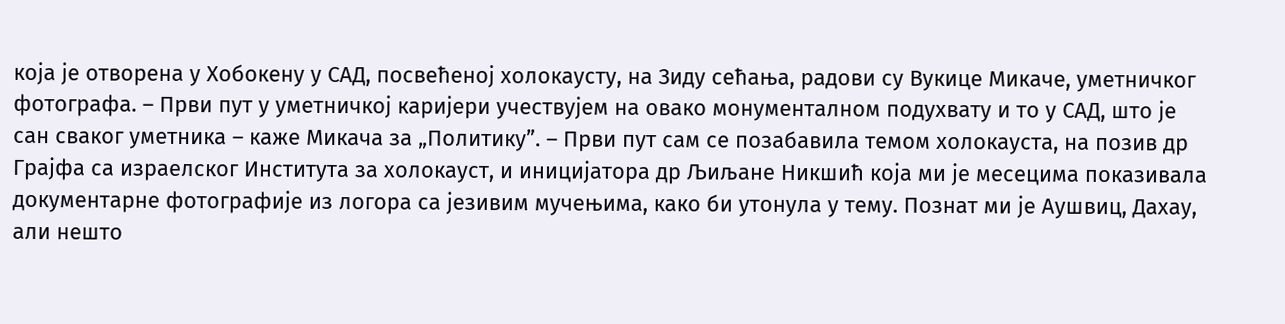која је отворена у Хобокену у САД, посвећеној холокаусту, на Зиду сећања, радови су Вукице Микаче, уметничког фотографа. – Први пут у уметничкој каријери учествујем на овако монументалном подухвату и то у САД, што је сан сваког уметника – каже Микача за „Политику”. – Први пут сам се позабавила темом холокауста, на позив др Грајфа са израелског Института за холокауст, и иницијатора др Љиљане Никшић која ми је месецима показивала документарне фотографије из логора са језивим мучењима, како би утонула у тему. Познат ми је Аушвиц, Дахау, али нешто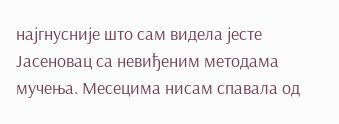најгнусније што сам видела јесте Јасеновац са невиђеним методама мучења. Месецима нисам спавала од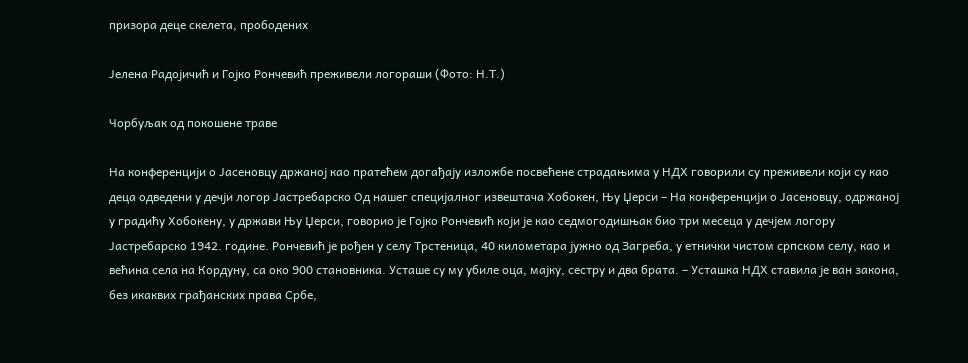призора деце скелета, прободених

Јелена Радојичић и Гојко Рончевић преживели логораши (Фото: Н.Т.)

Чорбуљак од покошене траве

На конференцији о Јасеновцу држаној као пратећем догађају изложбе посвећене страдањима у НДХ говорили су преживели који су као деца одведени у дечји логор Јастребарско Од нашег специјалног извештача Хобокен, Њу Џерси – На конференцији о Јасеновцу, одржаној у градићу Хобокену, у држави Њу Џерси, говорио је Гојко Рончевић који је као седмогодишњак био три месецa у дечјем логору Јастребарско 1942. године. Рончевић је рођен у селу Трстеница, 40 километара јужно од Загреба, у етнички чистом српском селу, као и већина села на Кордуну, са око 900 становника. Усташе су му убиле оца, мајку, сестру и два брата. – Усташка НДХ ставила је ван закона, без икаквих грађанских права Србе,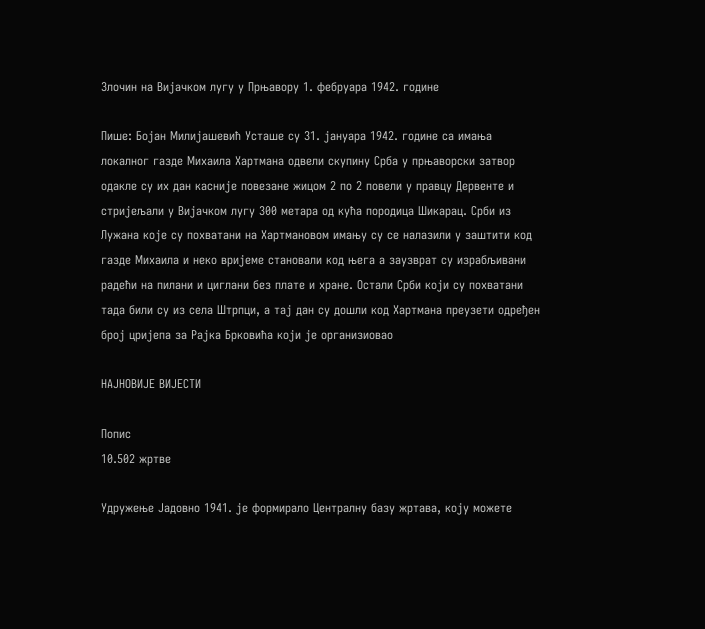Злочин на Вијачком лугу у Прњавору 1. фебруара 1942. године

Пише: Боjан Милиjашевић Усташе су 31. jануара 1942. године са имања локалног газде Михаила Хартмана одвели скупину Срба у прњаворски затвор одакле су их дан касниjе повезане жицом 2 по 2 повели у правцу Дервенте и стриjељали у Виjачком лугу 300 метара од кућа породица Шикарац. Срби из Лужана коjе су похватани на Хартмановом имању су се налазили у заштити код газде Михаила и неко вриjеме становали код њега а заузврат су израбљивани радећи на пилани и циглани без плате и хране. Остали Срби коjи су похватани тада били су из села Штрпци, а таj дан су дошли код Хартмана преузети одређен броj цриjепа за Раjка Брковића коjи jе организиовао

НАЈНОВИЈЕ ВИЈЕСТИ

Попис
10.502 жртве

Удружење Јадовно 1941. је формирало Централну базу жртава, коју можете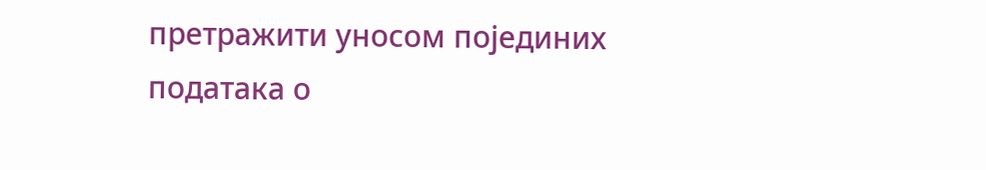претражити уносом појединих података о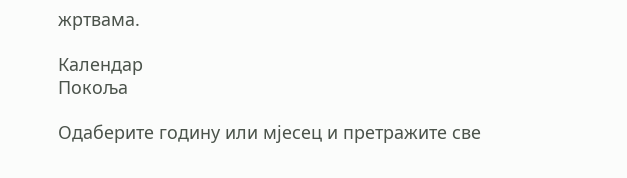жртвама.

Календар
Покоља

Одаберите годину или мјесец и претражите све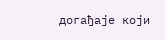догађаје који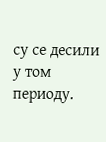су се десили у том периоду.